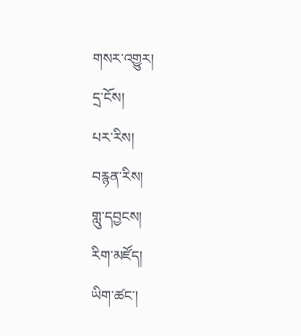གསར་འགྱུར།
དྲ་ངོས།
པར་རིས།
བརྙན་རིས།
གླུ་དབྱངས།
རིག་མཛོད།
ཡིག་ཚང་།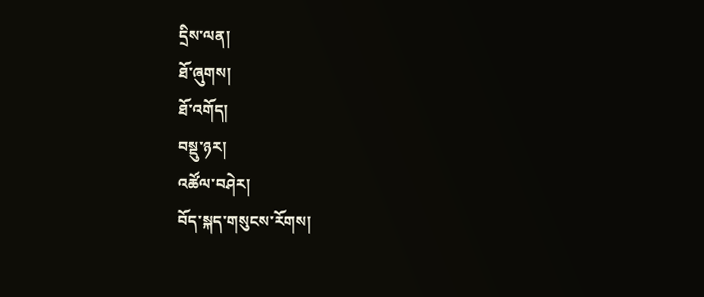དྲིས་ལན།
ཐོ་ཞུགས།
ཐོ་འགོད།
བསྡུ་ཉར།
འཚོལ་བཤེར།
བོད་སྐད་གསུངས་རོགས།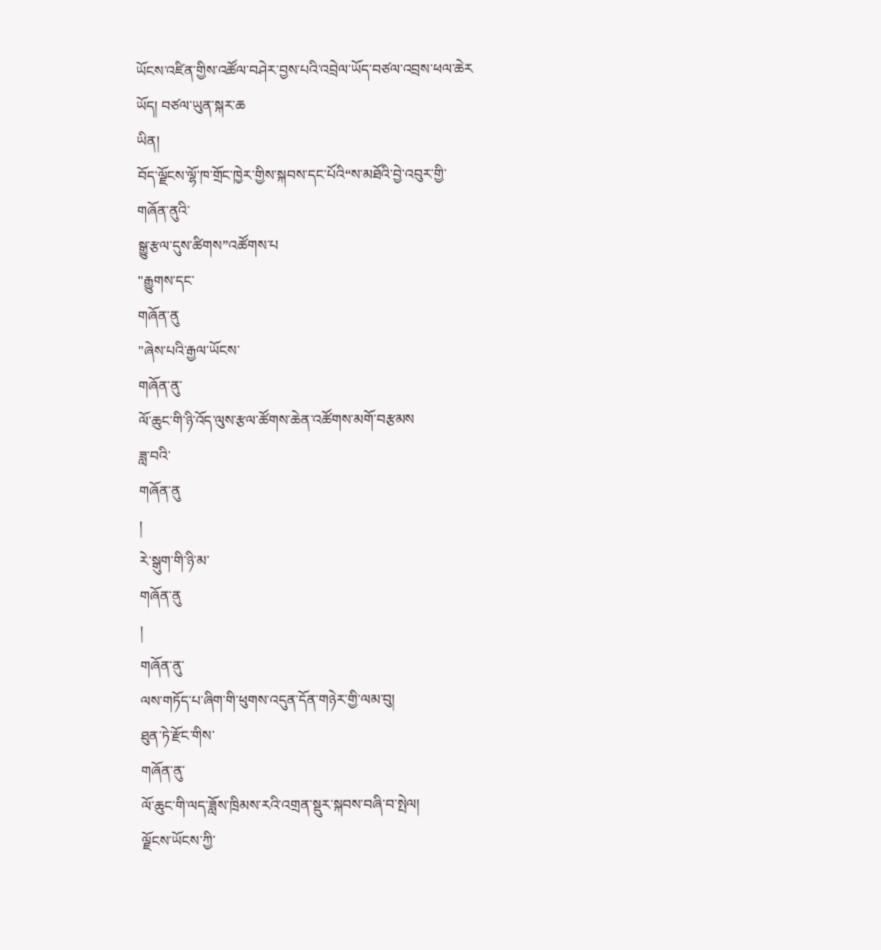ཡོངས་འཛིན་གྱིས་འཚོལ་བཤེར་བྱས་པའི་འབྲེལ་ཡོད་བཙལ་འབྲས་ཕལ་ཆེར
ཡོད། བཙལ་ཡུན་སྐར་ཆ
ཡིན།
བོད་ལྗོངས་ལྷོ་ཁ་གྲོང་ཁྱེར་གྱིས་སྐབས་དང་པོའི“ས་མཐོའི་བྱེ་འབུར་གྱི་
གཞོན་ནུའི་
སྒྱུ་རྩལ་དུས་ཚིགས”འཚོགས་པ
"རྒྱུགས་དང་
གཞོན་ནུ
"ཞེས་པའི་རྒྱལ་ཡོངས་
གཞོན་ནུ་
ལོ་ཆུང་གི་ཉི་འོད་ལུས་རྩལ་ཚོགས་ཆེན་འཚོགས་མགོ་བརྩམས
ཟླ་བའི་
གཞོན་ནུ
།
རེ་སྒུག་གི་ཉི་མ་
གཞོན་ནུ
།
གཞོན་ནུ་
ལས་གཏོད་པ་ཞིག་གི་ཕུགས་འདུན་དོན་གཉེར་གྱི་ལམ་བུ།
ཐུན་ཏེ་རྫོང་གིས་
གཞོན་ནུ་
ལོ་ཆུང་གི་ལད་ཟློས་ཁྲིམས་རའི་འགྲན་སྡུར་སྐབས་བཞི་བ་སྤེལ།
ལྗོངས་ཡོངས་ཀྱི་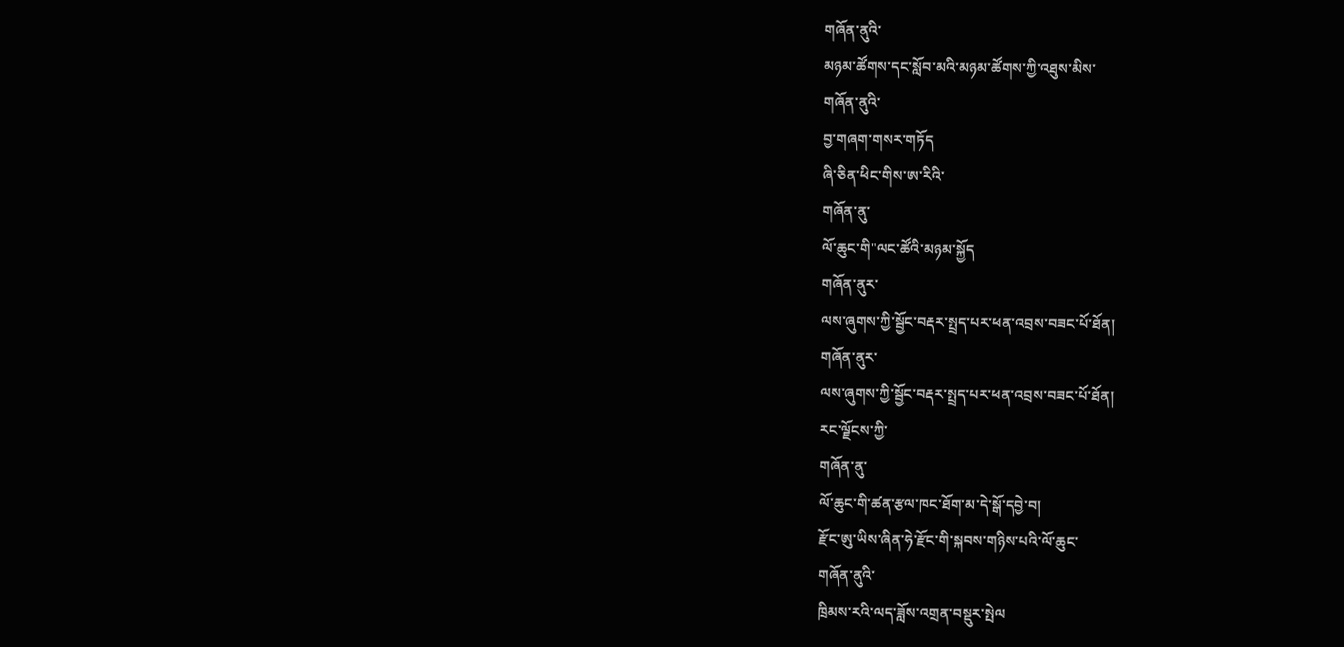གཞོན་ནུའི་
མཉམ་ཚོགས་དང་སློབ་མའི་མཉམ་ཚོགས་ཀྱི་འཐུས་མིས་
གཞོན་ནུའི་
བྱ་གཞག་གསར་གཏོད
ཞི་ཅིན་ཕིང་གིས་ཨ་རིའི་
གཞོན་ནུ་
ལོ་ཆུང་གི"ལང་ཚོའི་མཉམ་སྐྱོད
གཞོན་ནུར་
ལས་ཞུགས་ཀྱི་སྦྱོང་བརྡར་སྤྲད་པར་ཕན་འབྲས་བཟང་པོ་ཐོན།
གཞོན་ནུར་
ལས་ཞུགས་ཀྱི་སྦྱོང་བརྡར་སྤྲད་པར་ཕན་འབྲས་བཟང་པོ་ཐོན།
རང་ལྗོངས་ཀྱི་
གཞོན་ནུ་
ལོ་ཆུང་གི་ཚན་རྩལ་ཁང་ཐོག་མ་དེ་སྒོ་དབྱེ་བ།
རྫོང་ཨུ་ཡིས་ཞིན་ཧེ་རྫོང་གི་སྐབས་གཉིས་པའི་ལོ་ཆུང་
གཞོན་ནུའི་
ཁྲིམས་རའི་ལད་ཟློས་འགྲན་བསྡུར་སྤེལ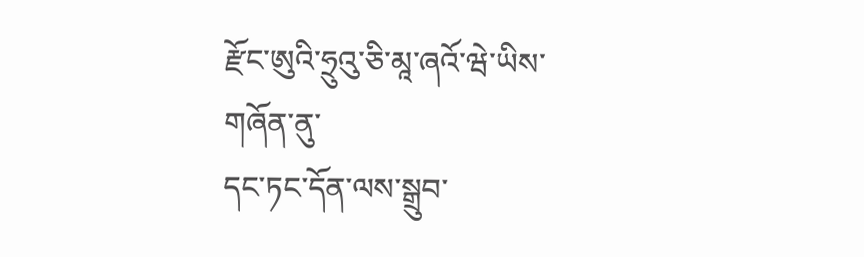རྫོང་ཨུའི་ཧྲུའུ་ཅི་མཱ་ཞའོ་ཝེ་ཡིས་
གཞོན་ནུ་
དང་ཏང་དོན་ལས་སྒྲུབ་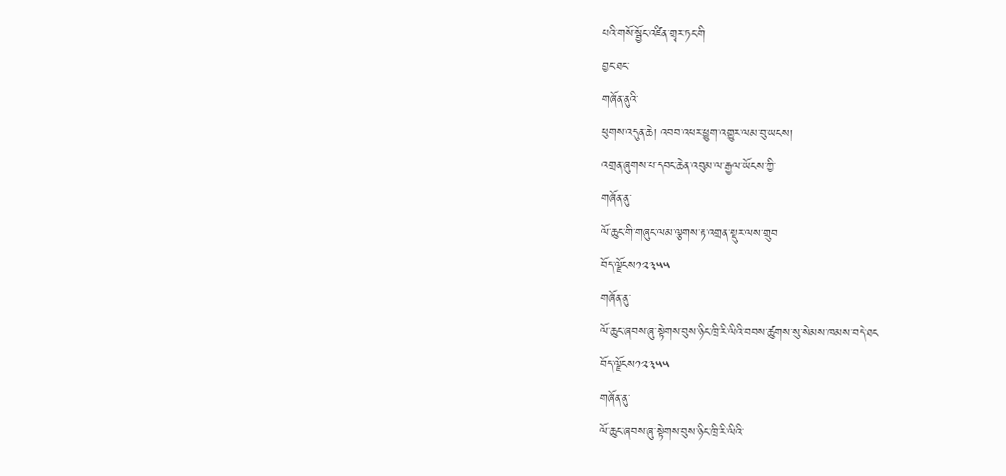པའི་གསོ་སྦྱོང་འཛིན་གྲྭར་ཏང་གི
བྱང་ཐང་
གཞོན་ནུའི་
ཕུགས་འདུན་ཆེ། འབབ་འཕར་ཕྱུག་འགྱུར་ལམ་བུ་ཡངས།
འགྲན་ཞུགས་པ་དབང་ཆེན་འབུམ་ལ་རྒྱལ་ཡོངས་ཀྱི་
གཞོན་ནུ་
ལོ་ཆུང་གི་གཞུང་ལམ་ལྕགས་རྟ་འགྲན་སྡུར་ལས་གྲུབ
བོད་ལྗོངས༡༢༣༥༥
གཞོན་ནུ་
ལོ་ཆུང་ཞབས་ཞུ་སྟེགས་བུས་ཉིང་ཁྲི་རི་ལིའི་བབས་ཚུགས་སུ་སེམས་ཁམས་བདེ་ཐང
བོད་ལྗོངས༡༢༣༥༥
གཞོན་ནུ་
ལོ་ཆུང་ཞབས་ཞུ་སྟེགས་བུས་ཉིང་ཁྲི་རི་ལིའི་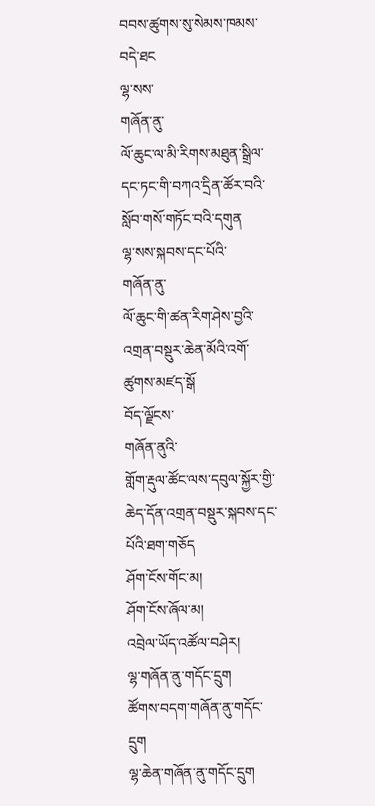བབས་ཚུགས་སུ་སེམས་ཁམས་བདེ་ཐང
ལྷ་སས་
གཞོན་ནུ་
ལོ་ཆུང་ལ་མི་རིགས་མཐུན་སྒྲིལ་དང་ཏང་གི་བཀའ་དྲིན་ཚོར་བའི་སློབ་གསོ་གཏོང་བའི་དགུན
ལྷ་སས་སྐབས་དང་པོའི་
གཞོན་ནུ་
ལོ་ཆུང་གི་ཚན་རིག་ཤེས་བྱའི་འགྲན་བསྡུར་ཆེན་མོའི་འགོ་ཚུགས་མཛད་སྒོ
བོད་ལྗོངས་
གཞོན་ནུའི་
གློག་རྡུལ་ཚོང་ལས་དབུལ་སྐྱོར་གྱི་ཆེད་དོན་འགྲན་བསྡུར་སྐབས་དང་པོའི་ཐག་གཅོད
ཤོག་ངོས་གོང་མ།
ཤོག་ངོས་ཞོལ་མ།
འབྲེལ་ཡོད་འཚོལ་བཤེར།
ལྷ་གཞོན་ནུ་གདོང་དྲུག
ཚོགས་བདག་གཞོན་ནུ་གདོང་དྲུག
ལྷ་ཆེན་གཞོན་ནུ་གདོང་དྲུག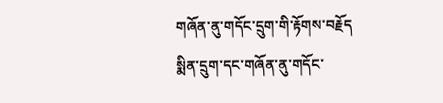གཞོན་ནུ་གདོང་དྲུག་གི་རྟོགས་བརྗོད
སྨིན་དྲུག་དང་གཞོན་ནུ་གདོང་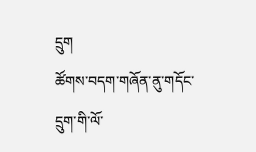དྲུག
ཚོགས་བདག་གཞོན་ནུ་གདོང་དྲུག་གི་ལོ་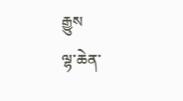རྒྱུས
ལྷ་ཆེན་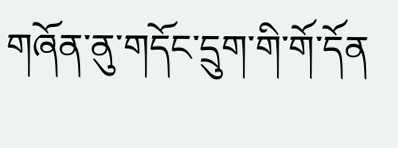གཞོན་ནུ་གདོང་དྲུག་གི་གོ་དོན